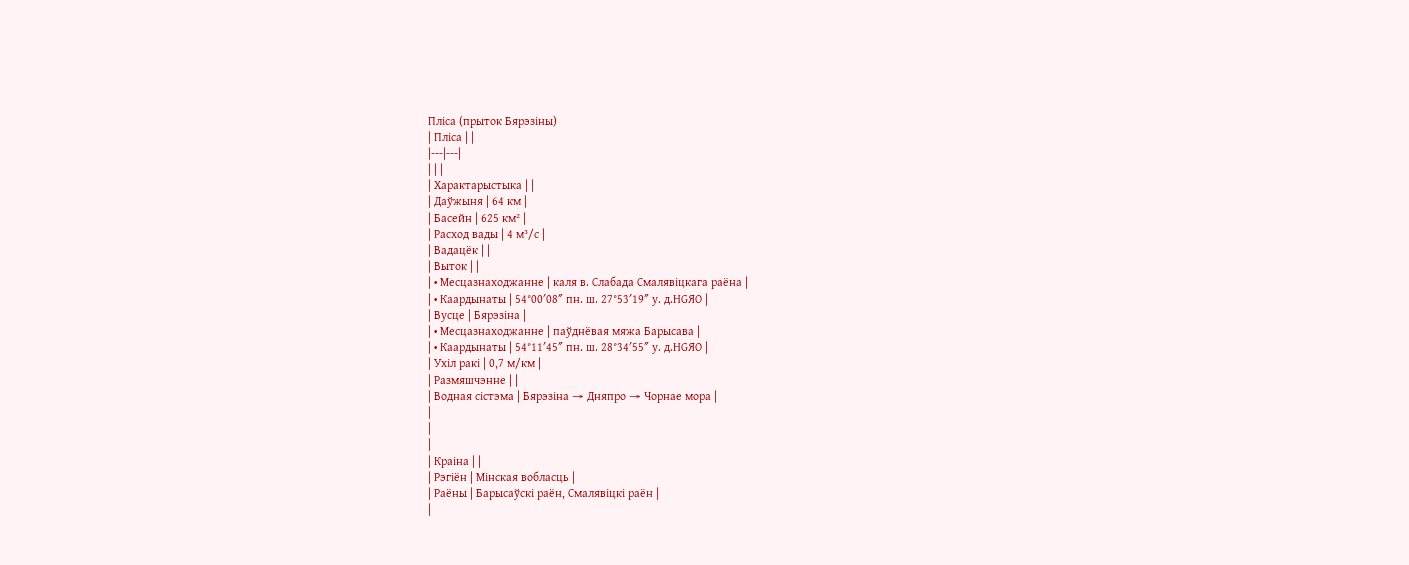Пліса (прыток Бярэзіны)
| Пліса | |
|---|---|
| | |
| Характарыстыка | |
| Даўжыня | 64 км |
| Басейн | 625 км² |
| Расход вады | 4 м³/с |
| Вадацёк | |
| Выток | |
| • Месцазнаходжанне | каля в. Слабада Смалявіцкага раёна |
| • Каардынаты | 54°00′08″ пн. ш. 27°53′19″ у. д.HGЯO |
| Вусце | Бярэзіна |
| • Месцазнаходжанне | паўднёвая мяжа Барысава |
| • Каардынаты | 54°11′45″ пн. ш. 28°34′55″ у. д.HGЯO |
| Ухіл ракі | 0,7 м/км |
| Размяшчэнне | |
| Водная сістэма | Бярэзіна → Дняпро → Чорнае мора |
|
|
|
| Краіна | |
| Рэгіён | Мінская вобласць |
| Раёны | Барысаўскі раён, Смалявіцкі раён |
|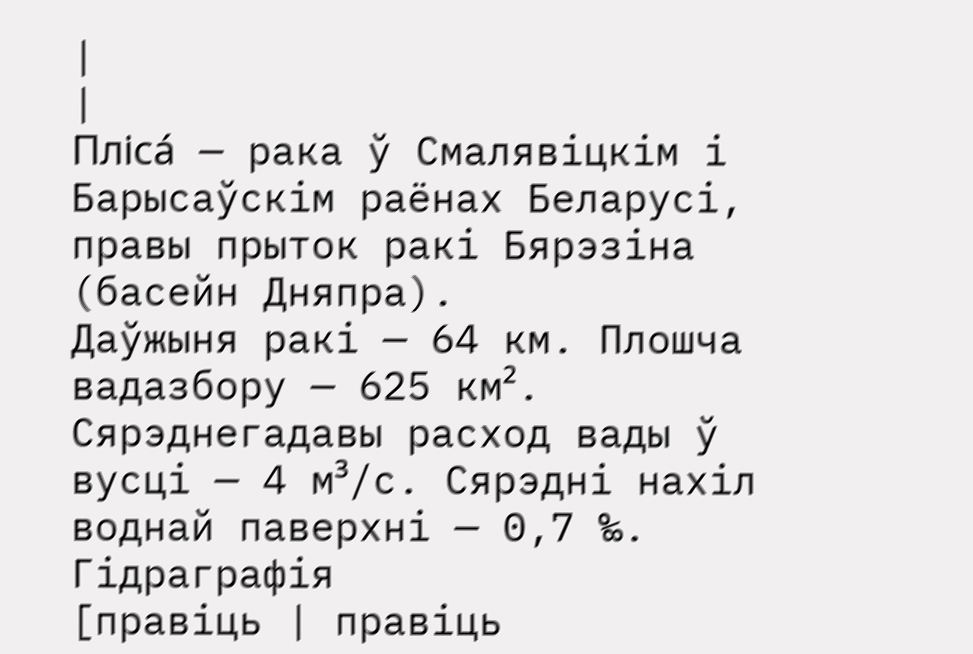|
|
Пліса́ — рака ў Смалявіцкім і Барысаўскім раёнах Беларусі, правы прыток ракі Бярэзіна (басейн Дняпра).
Даўжыня ракі — 64 км. Плошча вадазбору — 625 км². Сярэднегадавы расход вады ў вусці — 4 м³/с. Сярэдні нахіл воднай паверхні — 0,7 ‰.
Гідраграфія
[правіць | правіць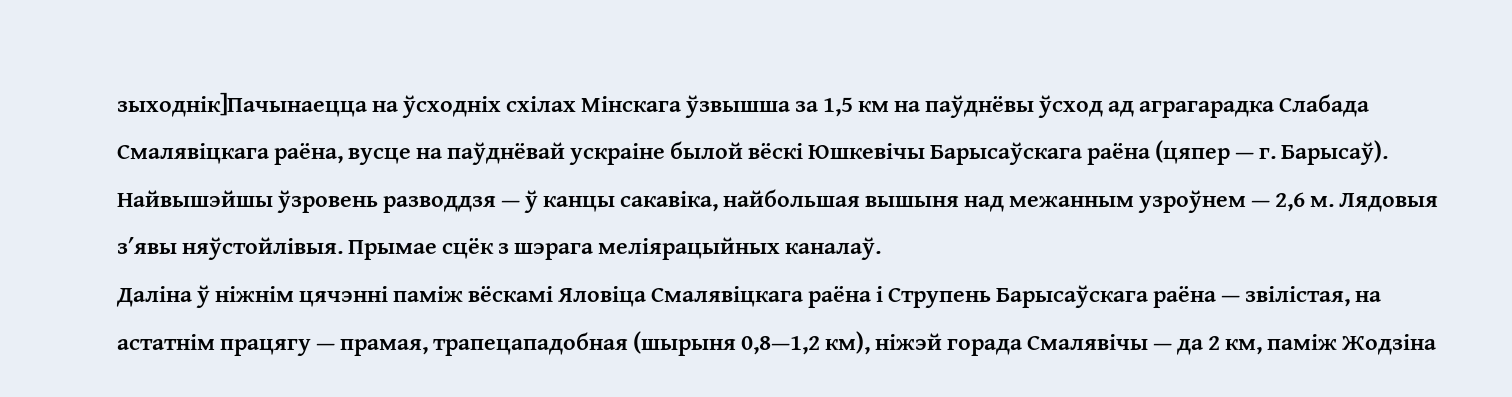зыходнік]Пачынаецца на ўсходніх схілах Мінскага ўзвышша за 1,5 км на паўднёвы ўсход ад аграгарадка Слабада Смалявіцкага раёна, вусце на паўднёвай ускраіне былой вёскі Юшкевічы Барысаўскага раёна (цяпер — г. Барысаў). Найвышэйшы ўзровень разводдзя — ў канцы сакавіка, найбольшая вышыня над межанным узроўнем — 2,6 м. Лядовыя з′явы няўстойлівыя. Прымае сцёк з шэрага меліярацыйных каналаў.
Даліна ў ніжнім цячэнні паміж вёскамі Яловіца Смалявіцкага раёна і Струпень Барысаўскага раёна — звілістая, на астатнім працягу — прамая, трапецападобная (шырыня 0,8—1,2 км), ніжэй горада Смалявічы — да 2 км, паміж Жодзіна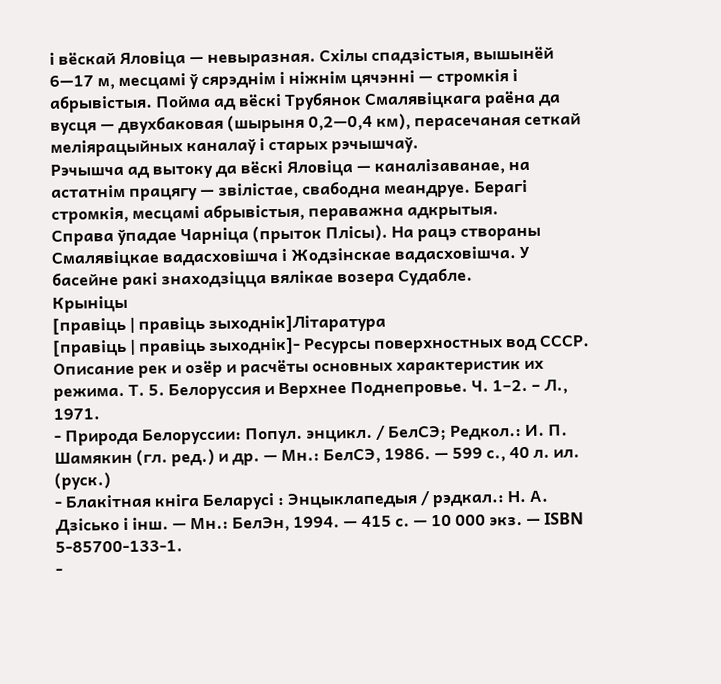і вёскай Яловіца — невыразная. Схілы спадзістыя, вышынёй 6—17 м, месцамі ў сярэднім і ніжнім цячэнні — стромкія і абрывістыя. Пойма ад вёскі Трубянок Смалявіцкага раёна да вусця — двухбаковая (шырыня 0,2—0,4 км), перасечаная сеткай меліярацыйных каналаў і старых рэчышчаў.
Рэчышча ад вытоку да вёскі Яловіца — каналізаванае, на астатнім працягу — звілістае, свабодна меандруе. Берагі стромкія, месцамі абрывістыя, пераважна адкрытыя.
Справа ўпадае Чарніца (прыток Плісы). На рацэ створаны Смалявіцкае вадасховішча і Жодзінскае вадасховішча. У басейне ракі знаходзіцца вялікае возера Судабле.
Крыніцы
[правіць | правіць зыходнік]Літаратура
[правіць | правіць зыходнік]- Ресурсы поверхностных вод СССР. Описание рек и озёр и расчёты основных характеристик их режима. Т. 5. Белоруссия и Верхнее Поднепровье. Ч. 1–2. – Л., 1971.
- Природа Белоруссии: Попул. энцикл. / БелСЭ; Редкол.: И. П. Шамякин (гл. ред.) и др. — Мн.: БелСЭ, 1986. — 599 с., 40 л. ил. (руск.)
- Блакітная кніга Беларусі : Энцыклапедыя / рэдкал.: Н. А. Дзісько і інш. — Мн.: БелЭн, 1994. — 415 с. — 10 000 экз. — ISBN 5-85700-133-1.
-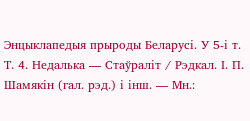Энцыклапедыя прыроды Беларусі. У 5-і т. Т. 4. Недалька — Стаўраліт / Рэдкал. І. П. Шамякін (гал. рэд.) і інш. — Мн.: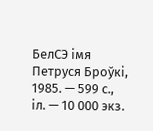БелСЭ імя Петруся Броўкі, 1985. — 599 с., іл. — 10 000 экз.